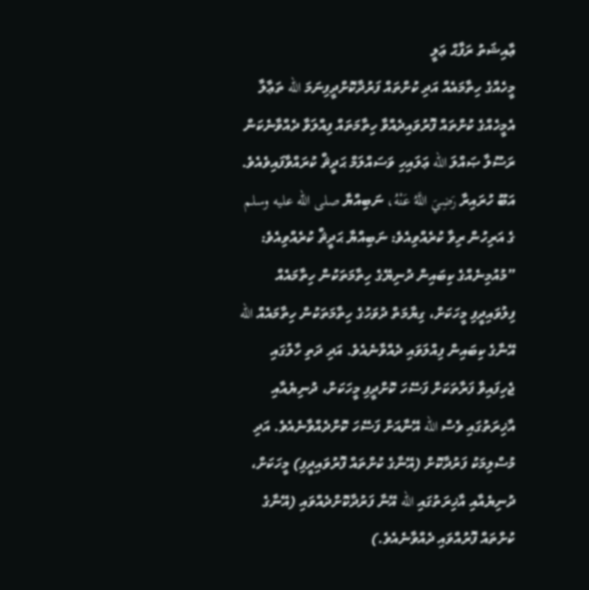ޢާއިޝަތު ރަފާޙް ޢަލީ
މީހެއްގެ ހިތާމައެއް އަދި ކުށްތައް ފަރުދާކޮށްދީފިނަމަ الله ތަޢާލާ އެމީހެއްގެ ކުށްތައް ފޮރުވައިދެއްވާ ހިތާމަތައް ފިއްލަވާ ދެއްވާނެކަން ރަސޫލާ ޞައްލަ الله ޢަލައިހި ވަސައްލަމް ޙަދީޘް ކުރައްވާފައިވެއެވެ.
އަބޫ ހުރައިރާ رَضِيَ اللَّهُ عَنْهُ، ނަބިއްޔާ صلى الله عليه وسلم ގެ އަރިހުން ރިވާ ކުރެއްވިއެވެ: ނަބިއްޔާ ޙަދީޘް ކުރެއްވިއެވެ: ”މުއުމިނެއްގެ ކިބައިން ދުނިޔޭގެ ހިތާމަތަކުން ހިތާމައެއް ފިލުވައިދީފި މީހަކަށް، ގިޔާމަތް ދުވަހުގެ ހިތާމަތަކުން ހިތާމައެއް الله އޭނާގެ ކިބައިން ފިއްލަވައި ދެއްވާނެއެވެ. އަދި ދަތި ހާލުގައި ޖެހިފައިވާ ފަރާތަކަށް ފަސޭހަ ކޮށްދީފި މީހަކަށް، ދުނިޔެއާއި އާޚިރަތުގައި ވެސް الله އޭނާއަށް ފަސޭހަ ކޮށްދެއްވާނެއެވެ. އަދި މުސްލިމަކު ފަރުދާކޮށް (އޭނާގެ ކުށްތައް ފޮރުވައިދީފި) މީހަކަށް، ދުނިޔެއާއި އާޚިރަތުގައި الله އޭނާ ފަރުދާކޮށްދެއްވައި (އޭނާގެ ކުށްތައް ފޮރުއްވައި ދެއްވާނެއެވެ.)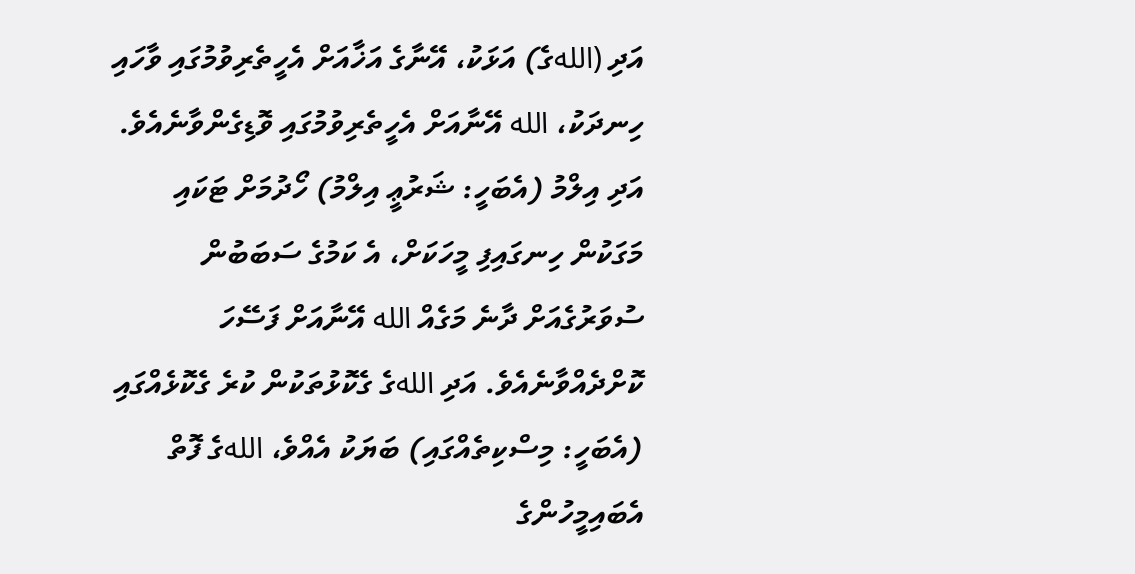އަދި (اللهގެ) އަޅަކު، އޭނާގެ އަޚާއަށް އެހީތެރިވުމުގައި ވާހައި ހިނދަކު، الله އޭނާއަށް އެހީތެރިވުމުގައި ވޮޑިގެންވާނެއެވެ. އަދި އިލްމު (އެބަހީ: ޝަރުޢީ އިލްމު) ހޯދުމަށް ޓަކައި މަގަކުން ހިނގައިފި މީހަކަށް، އެ ކަމުގެ ސަބަބުން ސުވަރުގެއަށް ދާނެ މަގެއް الله އޭނާއަށް ފަސޭހަ ކޮށްދެއްވާނެއެވެ. އަދި اللهގެ ގެކޮޅުތަކުން ކުރެ ގެކޮޅެއްގައި (އެބަހީ: މިސްކިތެއްގައި) ބަޔަކު އެއްވެ، اللهގެ ފޮތް އެބައިމީހުންގެ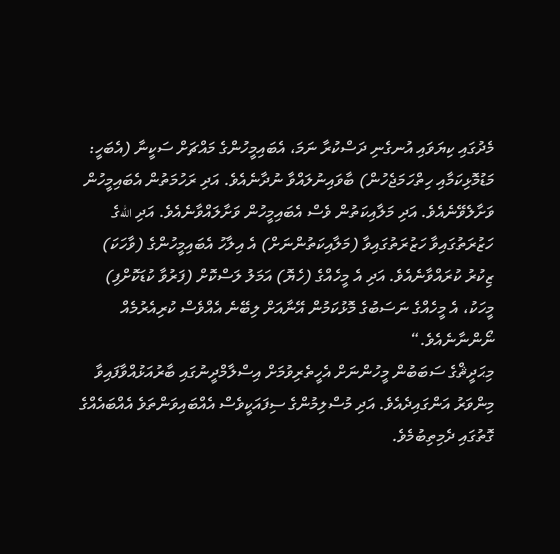މެދުގައި ކިޔަވައި އުނގެނި ދަސްކުރާ ނަމަ، އެބައިމީހުންގެ މައްޗަށް ސަކީނާ (އެބަހީ: މަޑުމޮޅިކަމާއި ހިތްހަމަޖެހުން) ބާވައިނުލައްވާ ނުދާނެއެވެ. އަދި ރަހުމަތުން އެބައިމީހުން ވަށާލެވޭނެއެވެ. އަދި މަލާއިކަތުން ވެސް އެބައިމީހުން ވަށާލައްވާނެއެވެ. އަދި اللهގެ ހަޒުރަތުގައިވާ ހަޒުރަތުގައިވާ (މަލާއިކަތުންނަށް) އެ އިލާހު އެބައިމީހުންގެ (ވާހަކަ) ޒިކުރު ކުރައްވާނެއެވެ. އަދި އެ މީހެއްގެ (ހެޔޮ) އަމަލު ލަސްކޮށް (ފަރުވާ ކުޑަކޮށްފި) މީހަކު، އެ މީހެއްގެ ނަސަބުގެ މޮޅުކަމުން އޭނާއަށް ލިބޭނެ އެއްވެސް ކުރިއެރުމެއް ނޯންނާނެއެވެ.“
މިޙަދީޘްގެ ސަބަބުން މީހުންނަށް އެހީތެރިވުމަށް އިސްލާމްދީނުގައި ބާރުއަޅުއްވާފައިވާ މިންވަރު އަންގައިދެއެވެ. އަދި މުސްލިމުންގެ ސިފައަކީވެސް އެއްބައިވަންތަވެ އެއްބައެއްގެ ގޮތުގައި ދެމިތިބުމެވެ.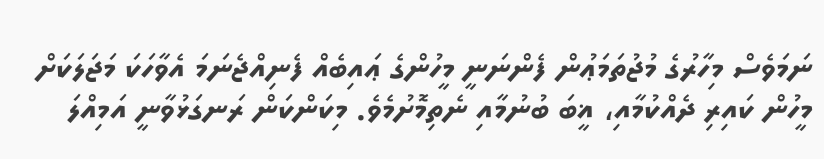ނަމަވެސް މިހާރުގެ މުޖުތަމަޢުން ފެންނަނީ މީހުންގެ ޢައިބެއް ފެނިއްޖެނަމަ އެވާހަކަ މަޖަލަކަށް މީހުން ކައިރި ދެއްކުމާއި، ޣީބަ ބުނުމާއި ނެތިމޮށުމެވެ. މިކަންކަން ރަނގަޅުވާނީ އަމިއްލަ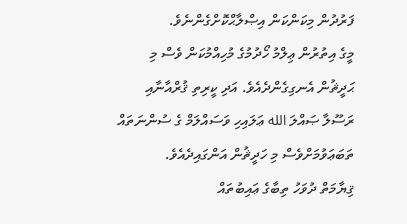ފަރުދުން މިކަންކަން އިޞްލާޙްކޮށްގެންނެވެ.
މީގެ އިތުރުން ޢިލްމު ހޯދުމުގެ މުހިއްމުކަން ވެސް މި ޙަދީޘުން އެނގިގެންދެއެވެ. އަދި ކީރިތި ޤުރްއާނާއި ރަސޫލާ ޞައްލަ الله ޢަލައިހި ވަސައްލަމް ގެ ސުންނަތައް ތަބަޢަވުމަށްވެސް މި ހަދީޘުން އަންގައިދެއެވެ.
ޤިޔާމަތް ދުވަހު ތިބާގެ ޢައިބުތައް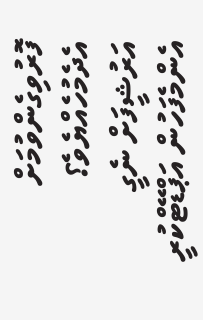ފޮރުވިގެންވުމަށް އެދެމުހެއްޔެވެ؟
އަރުޝީފަށް ނެގީ
އެންމެފަހުން އަޕްޑޭޓްކުރީ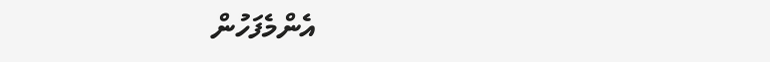އެންމެފަހުން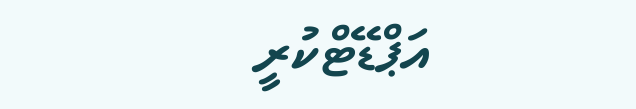އަޕްޑޭޓްކުރީ